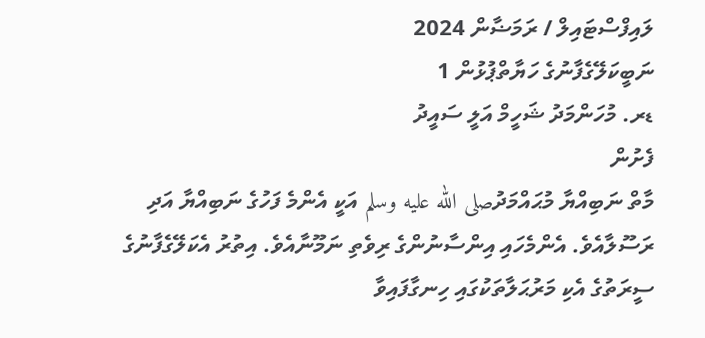ލައިފްސްޓައިލް / ރަމަޟާން 2024
ނަބީކަލޭގެފާނުގެ ހަޔާތްޕުޅުން 1
ޑރ. މުހަންމަދު ޝަހީމް އަލީ ސައީދު
ފެށުން
މާތް ނަބިއްޔާ މުޙައްމަދުصلى الله عليه وسلم އަކީ އެންމެ ފަހުގެ ނަބިއްޔާ އަދި ރަސޫލާއެވެ. އެންމެހައި އިންސާނުންގެ ރިވެތި ނަމޫނާއެވެ. އިތުރު އެކަލޭގެފާނުގެ ސީރަތުގެ އެކި މަރުޙަލާތަކުގައި ހިނގާފައިވާ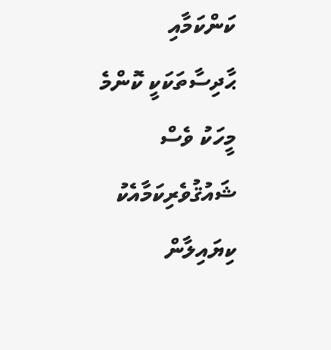ކަންކަމާއި ޙާދިސާތަކަކީ ކޮންމެ މީހަކު ވެސް ޝައުޤުވެރިކަމާއެކު ކިޔައިލާން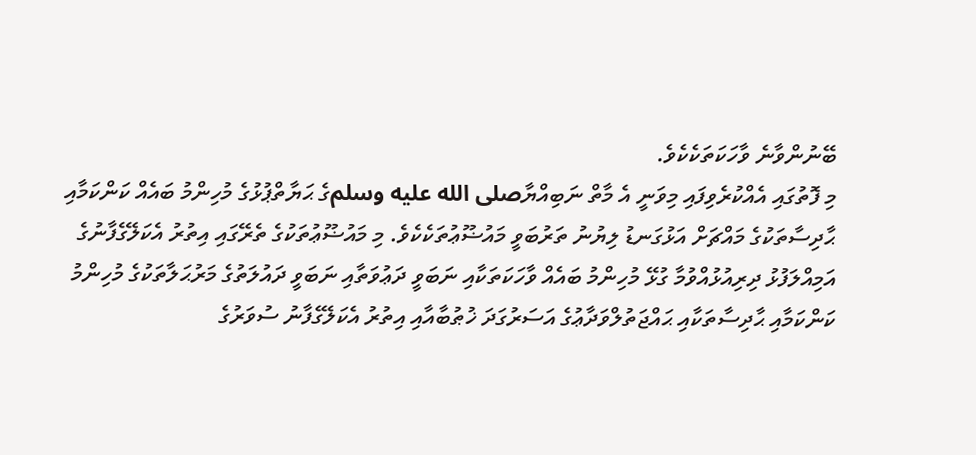ބޭނުންވާނެ ވާހަކަތަކެކެވެ.
މި ފޮތުގައި އެއްކުރެވިފައި މިވަނީ އެ މާތް ނަބިއްޔާصلى الله عليه وسلمގެ ޙަޔާތްޕުޅުގެ މުހިންމު ބައެއް ކަންކަމާއި ޙާދިސާތަކުގެ މައްޗަށް އަޅުގަނޑު ލިޔުނު ތަރުބަވީ މައުޟޫޢުތަކެކެވެ. މި މައުޟޫޢުތަކުގެ ތެރޭގައި އިތުރު އެކަލޭގެފާނުގެ އަމިއްލަފުޅު ދިރިއުޅުއްވުމާ ގުޅޭ މުހިންމު ބައެއް ވާހަކަތަކާއި ނަބަވީ ދަޢުވަތާއި ނަބަވީ ދައުލަތުގެ މަރުޙަލާތަކުގެ މުހިންމު ކަންކަމާއި ޙާދިސާތަކާއި ޙައްޖަތުލްވަދާޢުގެ އަސަރުގަދަ ޚުޠުބާއާއި އިތުރު އެކަލޭގެފާނު ސުވަރުގެ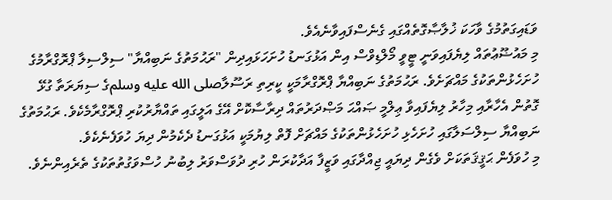ވަޑައިގަތުމުގެ ވާހަކަ ޚުލާޞާގޮތެއްގައި ގެނެސްފައިވާނެއެވެ.
މި މައުޟޫޢުތައް ލިޔެފައިވަނީ ޓީވީ މޯލްޑިވްސް އިން އަޅުގަނޑު ހުށަހަޅައިދިން "ރަޙުމަތުގެ ނަބިއްޔާ" ސިލްސިލާ ޕްރޮގްރާމުގެ ހުށަހެޅުންތަކުގެ މައްޗަށެވެ. ރަޙުމަތުގެ ނަބިއްޔާ ޕްރޮގްރާމަކީ ކީރިތި ރަސޫލާصلى الله عليه وسلمގެ ސިޔަރަތާ ގުޅޭ ގޮތުން އެހާރާއި މިހާރު ލިޔެފައިވާ ޢިލްމީ ޞައްޙަ މަޞްދަރުތައް ދިރާސާކޮށް އޭގެ އަލީގައި ތައްޔާރުކުރި ޕްރޮގްރާމެކެވެ. ރަޙުމަތުގެ ނަބިއްޔާ ސިލްސަލާގައި ހުށަހެޅި ހުށަހެޅުންތަކުގެ މައްޗަށް ފޮތް ލިޔުމަކީ އަޅުގަނޑު ދެކެމުން ދިޔަ ހުވަފެނެކެވެ.
މި ހުވަފެން ޙަޤީޤަތަކަށް ވެގެން ދިޔައީ ޖިއްދާގައި ވަޒީފާ އަދާކުރަން ހުރި ދުވަސްވަރު ލިބުނު ހުސްވަގުތުތަކުގެ ތެރެއިންނެވެ.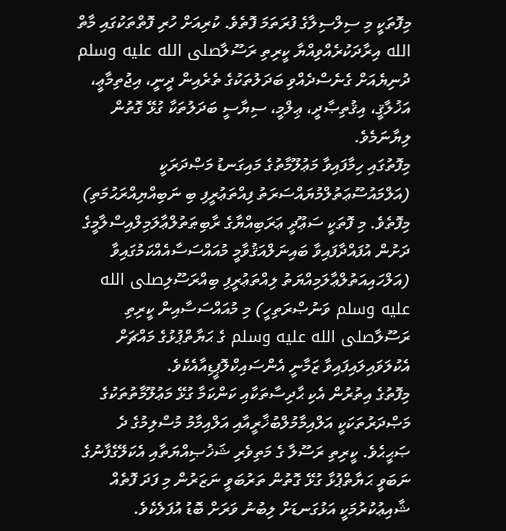މިފޮތަކީ މި ސިލްސިލާގެ ފުރަތަމަ ފޮތެވެ. ކުރިއަށް ހުރި ފޮތްތަކުގައި މާތް الله އިރާދަކުރެއްވިއްޔާ ކީރިތި ރަސޫލާصلى الله عليه وسلم ދުނިޔެއަށް ގެނެސްދެއްވި ބަދަލުތަކުގެ ތެރެއިން ދީނީ، އިޖުތިމާޢީ، އަޚުލާޤީ، އިޤުތިޞާދީ، ޢިލްމީ، ސިޔާސީ ބަދަލުތަކާ ގުޅޭ ގޮތުން ލިޔާނަމެވެ.
މިފޮތުގައި ހިމާފައިވާ މަޢުލޫމާތުގެ މައިގަނޑު މަޞްދަރަކީ (އަލްމައުސޫޢަތުލްމުޔައްސަރަތު ފިއްތަޢުރީފި ބި ނަބިއްޔިއްރަޙުމަތި) މިފޮތެވެ. މި ފޮތަކީ ސަޢޫދީ ޢަރަބިއްޔާގެ ރާބިޠަތުލްޢާލަމިލްއިސްލާމީގެ ދަށުން އުފައްދާފައިވާ ބައިނަލްއަޤުވާމީ މުއައްސަސާއެއްކަމުގައިވާ (އަލްހައިއަތުލްޢާލަމިއްޔަތު ލިއްތަޢުރީފި ބިއްރަސޫލިصلى الله عليه وسلم ވަނުޞްރަތިހީ) މި މުއައްސަސާއިން ކީރިތި ރަސޫލާصلى الله عليه وسلم ގެ ޙަޔާތްޕުޅުގެ މައްޗަށް އެކުލަވައިލައިފައިވާ ޒަމާނީ އެންސައިކްލޮޕީޑިއާއެކެވެ.
މިފޮތުގެ އިތުރުން އެކި ޙާދިސާތަކާއި ކަންކަމާ ގުޅޭ މަޢުލޫމާތުތަކުގެ މަޞްދަރުތަކަކީ އަލްއިމާމުލްބުޚާރީއާއި އަލްއިމާމު މުސްލިމުގެ ދެ ޞަޙީޙެވެ. ކީރިތި ރަސޫލާ ގެ މަތިވެރި ޝަޚުޞިއްޔަތާއި އެކަލޭގެފާނުގެ ނަބަވީ ޙަޔާތްޕުޅާ ގުޅޭ ގޮތުން ތަރުބަވީ ނަޒަރުން މި ފަދަ ފޮތެއް ޝާއިޢުކުރުމަކީ އަޅުގަނޑަށް ލިބުނު ވަރަށް ބޮޑު އުފަލެކެވެ.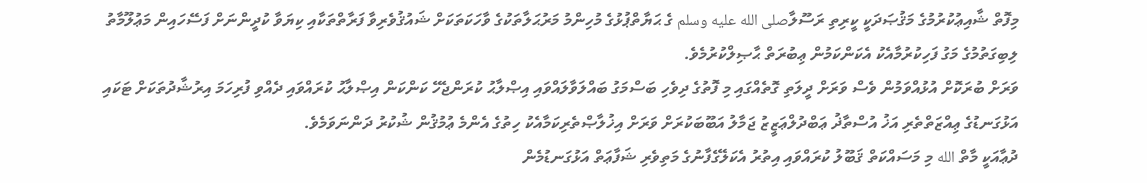މިފޮތް ޝާއިޢުކުރުމުގެ މަޤުޞަދަކީ ކީރިތި ރަސޫލާصلى الله عليه وسلم ގެ ޙަޔާތްޕުޅުގެ މުހިންމު މަރުޙަލާތަކުގެ ވާހަކަތަކަށް ޝައުޤުވެރިވާ ފަރާތްތަކާއި ކިޔަވާ ކުދީންނަށް ފަސޭހައިން މަޢުލޫމާތު ލިބިގަތުމުގެ މަގު ފަހިކުރުމާއެކު އެކަންކަމުން ޢިބުރަތް ޙާޞިލްކުރުމެވެ.
ވަރަށް ބުރަކޮށް އުޅުއްވަމުން ވެސް ވަރަށް ދީލަތި ގޮތެއްގައި މި ފޮތުގެ ދިވެހި ބަސްމަގު ބައްލަވާލައްވައި އިޞްލާޙު ކުރަންޖެހޭ ކަންކަން އިޞްލާޙު ކުރައްވައި ދެއްވި ފުރިހަމަ އިރުޝާދުތަކަށް ޓަކައި އަޅުގަނޑުގެ ޢިއްޒަތްތެރި އަޚު އުސްތާޛު ޢަބްދުލްޢަޒީޒު ޖަމާލު އަބޫބަކުރަށް ވަރަށް އިޚުލާޞްތެރިކަމާއެކު ހިތުގެ އެންމެ ޢުމުޤުން ޝުކުރު ދަންނަވަމެވެ.
ދުޢާއަކީ މާތް الله މި މަސައްކަތް ޤަބޫލު ކުރައްވައި އިތުރު އެކަލޭގެފާނުގެ މަތިވެރި ޝަފާޢަތް އަޅުގަނޑުމެން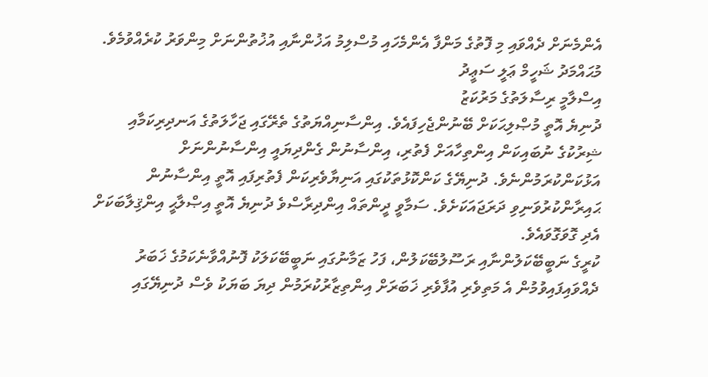އެންމެނަށް ދެއްވައި މި ފޮތުގެ މަންފާ އެންމެހައި މުސްލިމު އަޚުންނާއި އުޚުތުންނަށް މިންވަރު ކުރެއްވުމެވެ.
މުޙައްމަދު ޝަހީމް ޢަލީ ސަޢީދު
އިސްލާމީ ރިސާލަތުގެ މަރުކަޒު
ދުނިޔެ އޮތީ މުޞްލިޙަކަށް ބޭނުންޖެހިފައެވެ. އިންސާނިއްޔަތުގެ ތެރޭގައި ޖަހާލަތުގެ އަނދިރިކަމާއި ޝިރުކުގެ ނުބައިކަން އިންތިހާއަށް ފެތުރި، އިންސާނުން ގެންދިޔައީ އިންސާނުންނަށް އަޅުކަންކުރަމުންނެވެ. ދުނިޔޭގެ ކަންކޮޅުތަކުގައި އަނިޔާވެރިކަން ފެތުރިފައި އޮތީ އިންސާނުން ޙައިރާންކުރުވަނިވި ދަރަޖައަކަށެވެ. ސަމާވީ ދީންތައް އިންދިރާސްވެ ދުނިޔެ އޮތީ އިޞްލާޙީ އިންޤިލާބަކަށް އެދި ގޮވަގޮވައެވެ.
ކުރީގެ ނަބީބޭކަލުންނާއި ރަސޫލުބޭކަލުން، ފަހު ޒަމާނުގައި ނަބީބޭކަލަކު ފޮނުއްވާނެކަމުގެ ޚަބަރު ދެއްވައިފައިވުމުން އެ މަތިވެރި އުފާވެރި ޚަބަރަށް އިންތިޒާރުކުރަމުން ދިޔަ ބަޔަކު ވެސް ދުނިޔޭގައި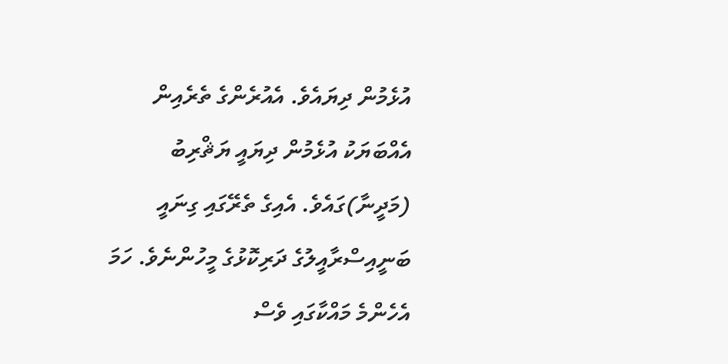އުޅެމުން ދިޔައެވެ. އެއުރެންގެ ތެރެއިން އެއްބަޔަކު އުޅެމުން ދިޔައީ ޔަޘްރިބު (މަދީނާ)ގައެވެ. އެއިގެ ތެރޭގައި ގިނައީ ބަނީއިސްރާއީލުގެ ދަރިކޮޅުގެ މީހުންނެވެ. ހަމަ އެހެންމެ މައްކާގައި ވެސް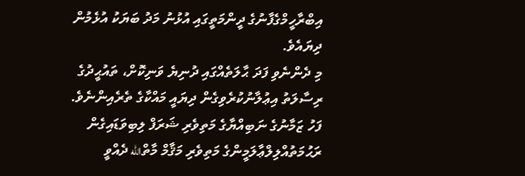އިބްރާހީމްގެފާނުގެ ދީންމަތީގައި އުޅުނު މަދު ބަޔަކު އުޅެމުން ދިޔައެވެ.
މި ދެންނެވި ފަދަ ޙާލަތެއްގައި ދުނިޔެ ވަނިކޮށް، ތައުޙީދުގެ ރިސާލަތު އިޢުލާނުކުރެވިގެން ދިޔައީ މައްކާގެ ތެރެއިންނެވެ. ފަހު ޒަމާނުގެ ނަބިއްޔާގެ މަތިވެރި ޝަރަފް ލިބިވަޑައިގެން ރަޙުމަތުއްލިލްޢާލަމީންގެ މަތިވެރި މަޤާމް މާތްالله ދެއްވީ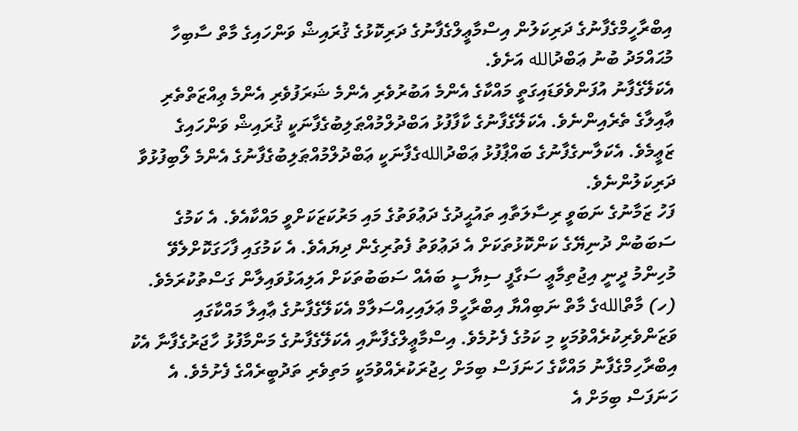އިބްރާހީމްގެފާނުގެ ދަރިކަލުން އިސްމާޢީލްގެފާނުގެ ދަރިކޮޅުގެ ޤުރައިޝް ވަންހައިގެ މާތް ސާބިހާ މުޙައްމަދު ބުނު ޢަބްދުالله އަށެވެ.
އެކަލޭގެފާނު އުފަންވެވަޑައިގަތީ މައްކާގެ އެންމެ އަބުރުވެރި އެންމެ ޝަރަފުވެރި އެންމެ ޢިއްޒަތްތެރި ޢާއިލާގެ ތެރެއިންނެވެ. އެކަލޭގެފާނުގެ ކާފާފުޅު އަބްދުލްމުއްޠަލިބުގެފާނަކީ ޤުރައިޝް ވަންހައިގެ ޒަޢީމެވެ. އެކަލާނގެފާނުގެ ބައްޕާފުޅު ޢަބްދުاللهގެފާނަކީ ޢަބްދުލްމުއްޠަލިބުގެފާނުގެ އެންމެ ލޯބިފުޅުވާ ދަރިކަލުންނެވެ.
ފަހު ޒަމާނުގެ ނަބަވީ ރިސާލަތާއި ތައުޙީދުގެ ދަޢުވަތުގެ މައި މަރުކަޒަކަށްވީ މައްކާއެވެ. އެ ކަމުގެ ސަބަބުން ދުނިޔޭގެ ކަންކޮޅުތަކަށް އެ ދަޢުވަތު ފެތުރިގެން ދިޔައެވެ. އެ ކަމުގައި ފާހަގަކޮށްލެވޭ މުހިންމު ދީނީ އިޖުތިމާޢީ ސަގާފީ ސިޔާސީ ބައެއް ސަބަބުތަކަށް އަލިއަޅުވައިލާން ގަސްތުކުރަމެވެ.
(ހ) މާތްاللهގެ މާތް ނަބިއްޔާ އިބްރާހީމް ޢަލައިހިއްސަލާމް އެކަލޭގެފާނުގެ ޢާއިލާ މައްކާގައި ވަޒަންވެރިކުރެއްވުމަކީ މި ކަމުގެ ފެށުމެވެ. އިސްމާޢީލްގެފާނާއި އެކަލޭގެފާނުގެ މަންމާފުޅު ހާޖަރުގެފާނާ އެކު އިބްރާހިމްގެފާނު މައްކާގެ ހަނަފަސް ބިމަށް ހިޖުރަކުރެއްވުމަކީ މަތިވެރި ތަދުބީރެއްގެ ފެށުމެވެ. އެ ހަނަފަސް ބިމަށް އެ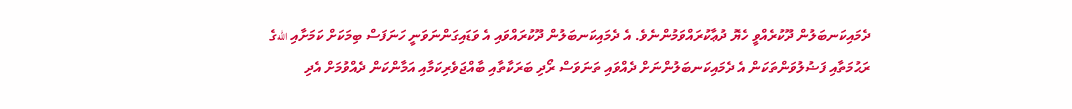ދެމައިކަނބަލުން ދޫކުރެއްވީ ހެޔޮ ދުޢާކުރައްވަމުންނެވެ. އެ ދެމައިކަނބަލުން ދޫކުރައްވައި އެ ވަޑައިގަންނަވަނީ ހަނަފަސް ބިމަކަށް ކަމަށާއި اللهގެ ރަޙުމަތާއި ފަޟުލުވަންތަކަން އެ ދެމައިކަނބަލުންނަށް ދެއްވައި ތަނަވަސް ރޯދި ބަރަކާތާއި ބާއްޖަވެރިކަމާއި އަމާންކަން ދެއްވުމަށް އެދި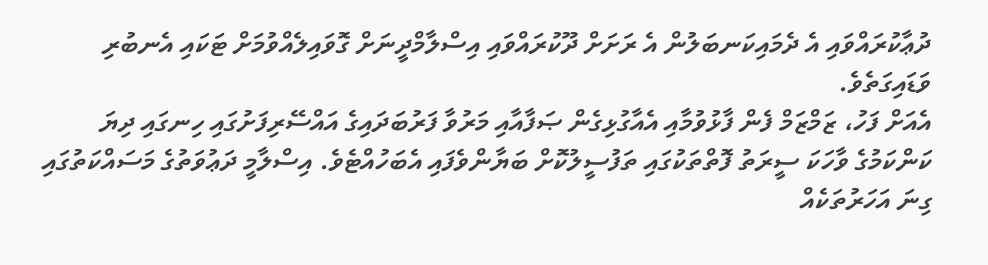ދުޢާކުރައްވައި އެ ދެމައިކަނބަލުން އެ ރަށަށް ދޫކުރައްވައި އިސްލާމްދީނަށް ގޮވައިލެއްވުމަށް ޓަކައި އެނބުރި ވަޑައިގަތެވެ.
އެއަށް ފަހު، ޒަމްޒަމް ފެން ފާޅުވުމާއި އެއާގުޅިގެން ޞަފާއާއި މަރުވާ ފަރުބަދައިގެ އައްސޭރިފަށުގައި ހިނގައި ދިޔަ ކަންކަމުގެ ވާހަކަ ސީރަތު ފޮތްތަކުގައި ތަފުސީލުކޮށް ބަޔާންވެފައި އެބަހުއްޓެވެ. އިސްލާމީ ދަޢުވަތުގެ މަސައްކަތުގައި ގިނަ އަހަރުތަކެއް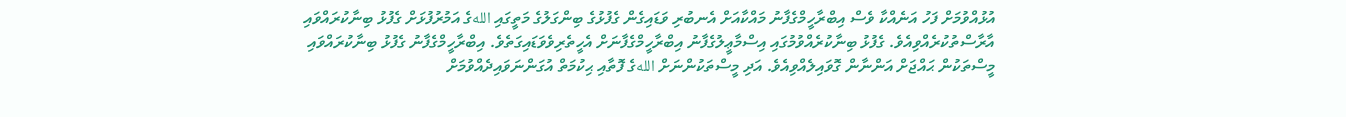އުޅުއްވުމަށް ފަހު އަނެއްކާ ވެސް އިބްރާހީމްގެފާނު މައްކާއަށް އެނބުރި ވަޑައިގެން ގެފުޅުގެ ބިންގަލުގެ މަތީގައި اللهގެ އަމުރުފުޅަށް ގެފުޅު ބިނާކުރައްވައި އާރާސްތުކުރެއްވިއެވެ. ގެފުޅު ބިނާކުރެއްވުމުގައި އިސްމާޢީލުގެފާނު އިބްރާހީމްގެފާނަށް އެހީތެރިވެވަޑައިގަތެވެ. އިބްރާހީމްގެފާނު ގެފުޅު ބިނާކުރައްވައި މީސްތަކުން ޙައްޖަށް އަންނާން ގޮވައިލެއްވިއެވެ. އަދި މީސްތަކުންނަށް اللهގެ ފޮތާއި ޙިކުމަތް އުގަންނަވައިދެއްވުމަށް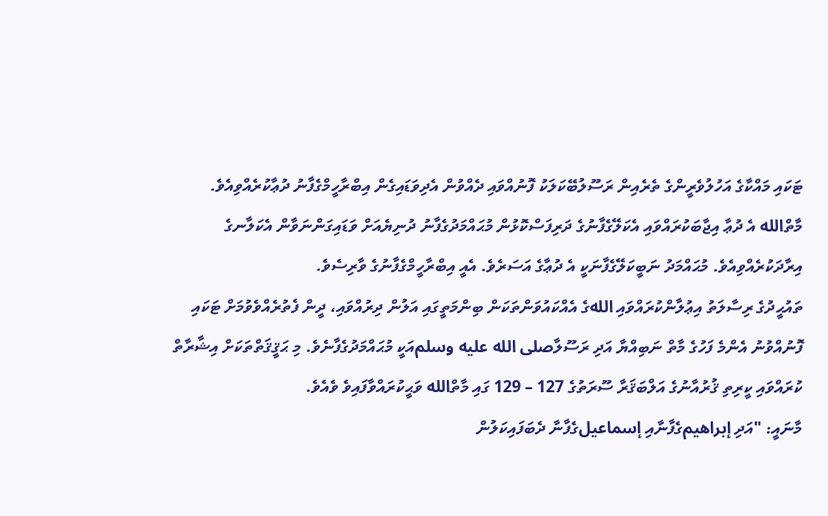ޓަކައި މައްކާގެ އަހުލުވެރީންގެ ތެރެއިން ރަސޫލުބޭކަލަކު ފޮނުއްވައި ދެއްވުން އެދިވަޑައިގެން އިބްރާހީމްގެފާނު ދުޢާކުރެއްވިއެވެ.
މާތްالله އެ ދުޢާ އިޖާބަކުރައްވައި އެކަލޭގެފާނުގެ ދަރިފަސްކޮޅުން މުޙައްމަދުގެފާނު ދުނިޔެއަށް ވަޑައިގަންނަވާން އެކަލާނގެ އިރާދަކުރެއްވިއެވެ. މުޙައްމަދު ނަބީކަލޭގެފާނަކީ އެ ދުޢާގެ އަސަރެވެ. އެއީ އިބްރާހީމްގެފާނުގެ ވާރިސެވެ.
ތައުޙީދުގެ ރިސާލަތު އިޢުލާންކުރައްވައި اللهގެ އެއްކައުވަންތަކަން ބިންމަތީގައި އަލުން ދިރުއްވައި، ދީން ފެތުރެއްވެވުމަށް ޓަކައި ފޮނުއްވުނު އެންމެ ފަހުގެ މާތް ނަބިއްޔާ އަދި ރަސޫލާصلى الله عليه وسلمއަކީ މުޙައްމަދުގެފާނެވެ. މި ޙަޤީޤަތްތަކަށް އިޝާރާތް ކުރައްވައި ކީރިތި ޤުރުއާނުގެ އަލްބަޤަރާ ސޫރަތުގެ 127 – 129 ގައި މާތްالله ވަޙީކުރައްވާފައިވެ ވެއެވެ.
މާނައީ: "އަދި إبراهيمގެފާނާއި إسماعيلގެފާނާ ދެބަފައިކަލުން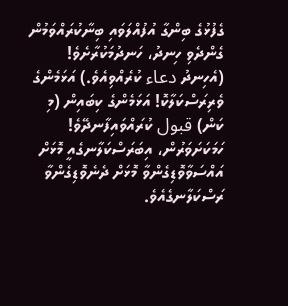ގެފުޅުގެ ބިންގާ އުފުއްލަވައި ބިނާކުރައްވަމުން ގެންދެވި ހިނދު، ހަނދުމަކުރާށެވެ! (އެހިނދު دعاء ކުރެއްވިއެވެ.) އަޅަމެންގެ ވެރިރަސްކަލާކޮ! އަޅަމެންގެ ކިބައިން (މި ކަން) قبول ކުރައްވައިފާނދޭވެ! ހަމަކަށަވަރުން، އިބަރަސްކަލާނގެއީ މޮޅަށް އައްސަވާވޮޑިގެންވާ މޮޅަށް ދެނެވޮޑިގެންވާ ރަސްކަލާނގެއެވެ.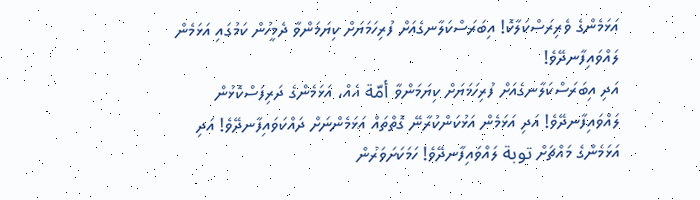އަޅަމެންގެ ވެރިރަސްކަލާކޮ! އިބަރަސްކަލާނގެއަށް ފުރިހަމަޔަށް ކިޔަމަންވާ ދެމީހުން ކަމުގައި އަޅަމެން ލައްވައިފާނދޭވެ!
އަދި އިބަރަސްކަލާނގެއަށް ފުރިހަމަޔަށް ކިޔަމަންވާ أمّة އެއް، އަޅަމެންގެ ދަރިފަސްކޮޅުން ލައްވައިފާނދޭވެ! އަދި އަޅަމެން އަޅުކަންކުރާނޭ ގޮތްތައް އަޅަމެންނަށް ދައްކަވައިފާނދޭވެ! އަދި އަޅަމެންގެ މައްޗަށް توبة ލައްވައިފާނދޭވެ! ހަމަކަށަވަރުން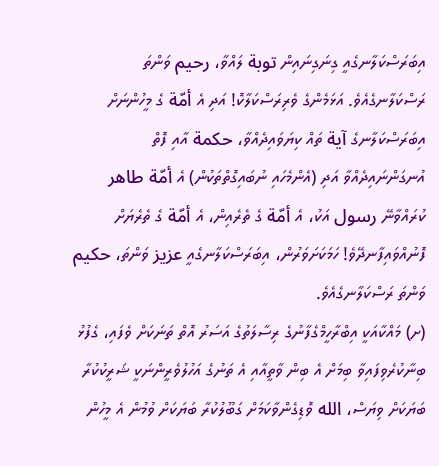އިބަރަސްކަލާނގެއީ ގިނަގިނައިން توبة ލައްވާ، رحيم ވަންތަ ރަސްކަލާނގެއެވެ. އަޅަމެންގެ ވެރިރަސްކަލާކޮ! އަދި އެ أمّة ގެ މީހުންނަށް އިބަރަސްކަލާނގެ آية ތައް ކިޔަވައިދެއްވާ، حكمة އާއި ފޮތް އުނގަންނައިދެއްވާ އަދި (އެންމެހައި ނުބައިގޮތްތަކުން) އެ أمّة طاهر ކުރައްވާނޭ رسول އަކު، އެ أمّة ގެ ތެރެއިން، އެ أمّة ގެ ތެރެޔަށް ފޮނުއްވައިފާނދޭވެ! ހަމަކަށަވަރުން، އިބަރަސްކަލާނގެއީ عزيز ވަންތަ، حكيم ވަންތަ ރަސްކަލާނގެއެވެ.
(ށ) މައްކާއަކީ އިބްރާހީމްގެފާނުގެ ރިސާލަތުގެ އަސަރު އޮތް ތަނަކަށް ވެފައި، ގެފުޅު ބިނާކުރެވިފައިވާ ބިމަށް އެ ބިން ވާތީއާއި އެ ތަނުގެ އަހުލުވެރީންނަކީ ޝަރީކުކުރާ ބަޔަކަށް ވިޔަސް، الله ވޮޑިގެންވާކަމަށް ގަބޫލުކުރާ ބަޔަކަށް ވުމުން އެ މީހުން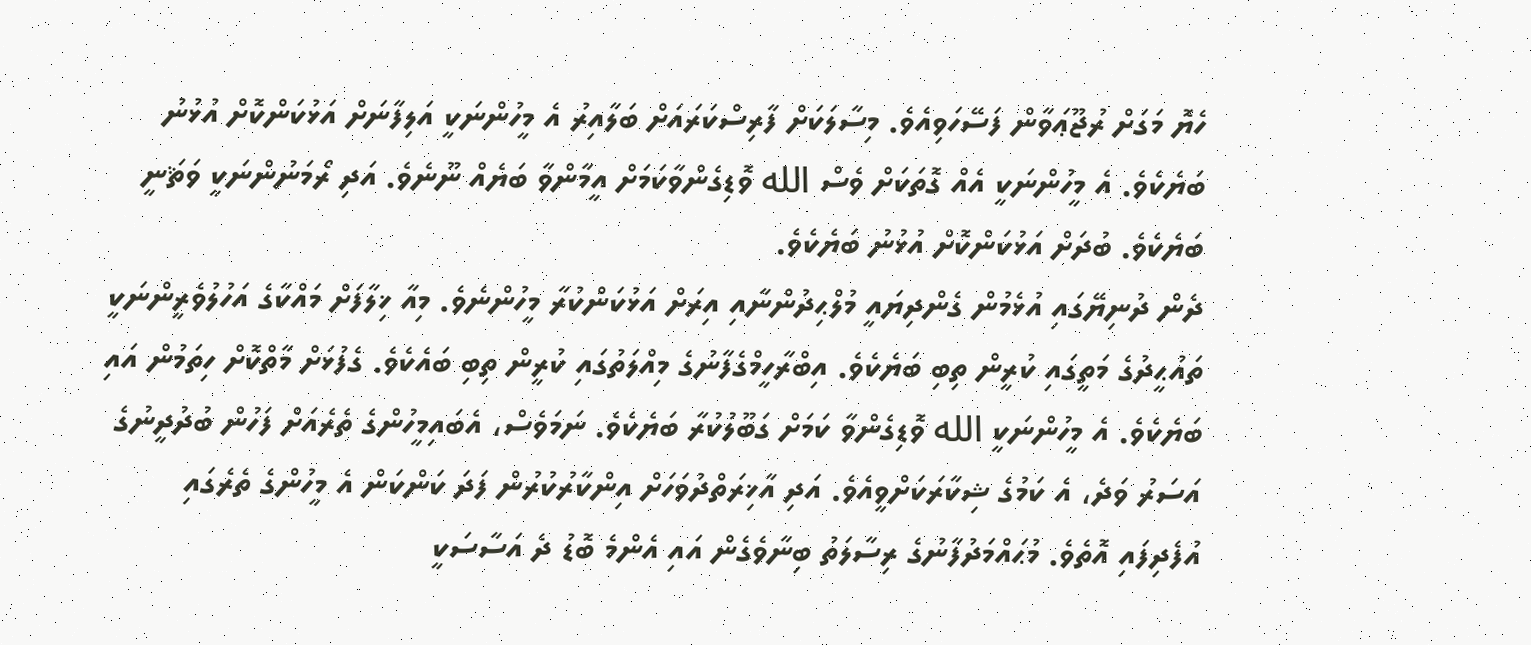ހެޔޮ މަގަށް ރުޖޫޢަވާން ފަސޭހަވިއެވެ. މިސާލަކަށް ފާރިސްކަރައަށް ބަލާއިރު އެ މީހުންނަކީ އަލިފާނަށް އަޅުކަންކޮށް އުޅުނު ބަޔެކެވެ. އެ މީހުންނަކީ އެއް ގޮތަކަށް ވެސް الله ވޮޑިގެންވާކަމަށް އީމާންވާ ބަޔެއް ނޫނެވެ. އަދި ރޯމަނުންނަކީ ވަޘަނީ ބަޔެކެވެ. ބުދަށް އަޅުކަންކޮށް އުޅުނު ބަޔެކެވެ.
ދެން ދުނިޔޭގައި އުޅެމުން ގެންދިޔައީ މުލްޙިދުންނާއި އިރަށް އަޅުކަންކުރާ މީހުންނެވެ. މިއާ ޚިލާފަށް މައްކާގެ އަހުލުވެރީންނަކީ ތައުޙީދުގެ މަތީގައި ކުރީން ތިބި ބަޔެކެވެ. އިބްރާހީމްގެފާނުގެ މިއްލަތުގައި ކުރީން ތިބި ބައެކެވެ. ގެފުޅަށް މާތްކޮށް ހިތަމުން އައި ބަޔެކެވެ. އެ މީހުންނަކީ الله ވޮޑިގެންވާ ކަމަށް ގަބޫލުކުރާ ބަޔެކެވެ. ނަމަވެސް، އެބައިމީހުންގެ ތެރެއަށް ފަހުން ބުދުދީނުގެ އަސަރު ވަދެ، އެ ކަމުގެ ޝިކާރަކަށްވީއެވެ. އަދި އާޚިރަތްދުވަހަށް އިންކާރުކުރުން ފަދަ ކަންކަން އެ މީހުންގެ ތެރެގައި އުފެދިފައި އޮތެވެ. މުޙައްމަދުފާނުގެ ރިސާލަތު ބިނާވެގެން އައި އެންމެ ބޮޑު ދެ އަސާސަކީ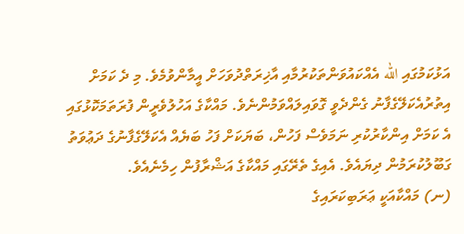އަޅުކަމުގައި الله އެއްކައުވަންތަކުރުމާއި އާޚިރަތްދުވަހަށް އީމާންވުމެވެ. މި ދެ ކަމަށް އިތުރުއެކަލޭގެފާނު ގެންދެވީ ގޮވައިލައްވަމުންނެވެ. މައްކާގެ އަހުލުވެރީން ފުރަތަމަކޮޅުގައި އެ ކަމަށް އިންކާރުކުރި ނަމަވެސް ފަހުން، ބަޔަކަށް ފަހު ބަޔެއް އެކަލޭގެފާނުގެ ދަޢުވަތު ގަބޫލުކުރަމުން ދިޔައެވެ. އެއިގެ ތެރޭގައި މައްކާގެ އަޝްރާފުން ހިމެނެއެވެ.
(ނ) މައްކާއަކީ ޢަރަބިކަރައިގެ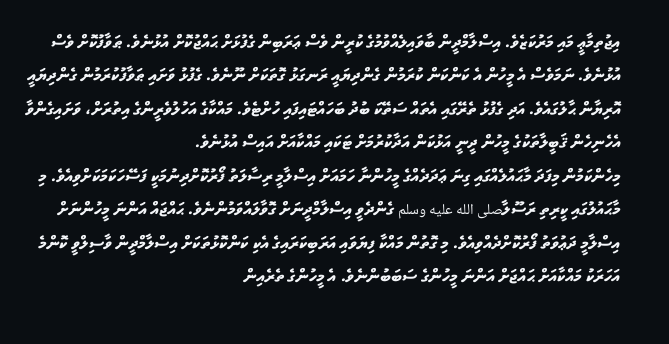އިޖުތިމާޢީ މައި މަރުކަޒެވެ. އިސްލާމްދީން ބާވައިލެއްވުމުގެ ކުރީން ވެސް ޢަރަބިން ގެފުޅަށް ޙައްޖުކޮށް އުޅުނެވެ. ޠަވާފުކޮށް ވެސް އުޅުނެވެ. ނަމަވެސް އެ މީހުން އެ ކަންކަން ކުރަމުން ގެންދިޔައީ ރަނގަޅު ގޮތަކަށް ނޫނެވެ. ގެފުޅު ވަށައި ޠަވާފުކުރަމުން ގެންދިޔައީ އޮރިޔާން ޙާލުގައެވެ. އަދި ގެފުޅު ތެރޭގައި އެތައް ސަތޭކަ ބުދު ބަހައްޓައިފައި ހުށްޓެވެ. މައްކާގެ އަހުލުވެރީންގެ އިތުރަށް، ވަށައިގެންވާ އެހެނިހެން ޤަބީލާތަކުގެ މީހުން ދީނީ އަޅުކަން އަދާކުރުމަށް ޓަކައި މައްކާއަށް އައިސް އުޅުނެވެ.
މިހެންކަމުން މިފަދަ މާޙައުލެއްގައި ގިނަ ޢަދަދެއްގެ މީހުންނާ ހަމައަށް އިސްލާމީ ރިސާލަތު ފޯރުކޮށްދިނުމަކީ ފަސޭހަކަމަކަށްވިއެވެ. މި މާޙައުލުގައި ކީރިތި ރަސޫލާصلى الله عليه وسلم ގެންދެވީ އިސްލާމްދީނަށް ގޮވާލައްވަމުންނެވެ. ޙައްޖައް އަންނަ މީހުންނަށް އިސްލާމީ ދަޢުވަތު ފޯރުކޮށްދެއްވިއެވެ. މި ގޮތުން މައްކާ ފިޔަވައި އަރަބިކަރައިގެ އެކި ކަންކޮޅުތަކަށް އިސްލާމްދީން ވާސިލްވީ ކޮންމެ އަހަރަކު މައްކާއަށް ޙައްޖަށް އަންނަ މީހުންގެ ސަބަބުންނެވެ. އެ މީހުންގެ ތެރެއިން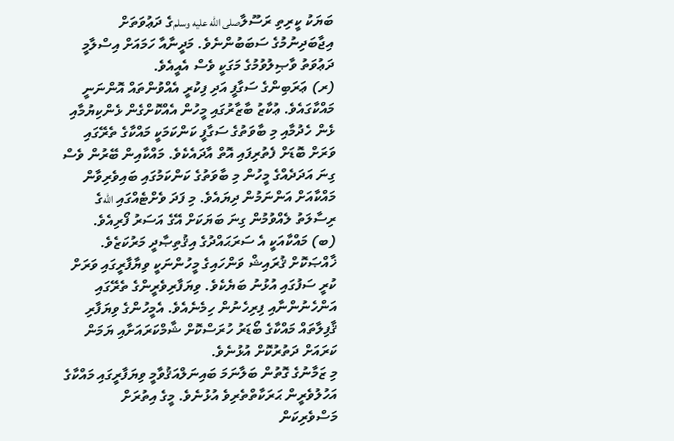ބަޔަކު ކީރިތި ރަސޫލާصلى الله عليه وسلمގެ ދަޢުވަތަށް އިޖާބަދިނުމުގެ ސަބަބުންނެވެ. މަދީނާއާ ހަމައަށް އިސްލާމީ ދަޢުވަތު ވާޞިލުވުމުގެ މަގަކީ ވެސް އެއީއެވެ.
(ރ) ޢަރަބިންގެ ސަގާފީ އަދި ފިކުރީ އެއްވުންތައް އޮންނަނީ މައްކާގައެވެ. ޢުކާޒު ބާޒާރުގައި މީހުން އެއްކޮށްގެން ޅެންކިޔުމާއި ޅެން ހެދުމާއި މި ބާވަތުގެ ސަގާފީ ކަންކަމަކީ މައްކާގެ ތެރޭގައި ވަރަށް ބޮޑަށް ފެތުރިފައި އޮތް އާދައެކެވެ. މައްކާއިން ބޭރުން ވެސް ގިނަ އަދަދެއްގެ މީހުން މި ބާވަތުގެ ކަންކަމުގައި ބައިވެރިވާން މައްކާއަށް އަންނަމުން ދިޔައެވެ. މި ފަދަ ވެށްޓެއްގައި اللهގެ ރިސާލަތު ލެއްވުމުން ގިނަ ބަޔަކަށް އޭގެ އަސަރު ފޯރިއެވެ.
(ބ) މައްކާއަކީ އެ ސަރަޙައްދުގެ އިޤުތިޞާދީ މަރުކަޒެވެ. ޚާއްޞަކޮށް ޤުރައިޝް ވަންހައިގެ މީހުންނަކީ ވިޔާފާރީގައި ވަރަށް ކުރީ ސަފުގައި އުޅުނު ބަޔެކެވެ. ވިޔަފާރިވެރީންގެ ތެރޭގައި އަންހެނުންނާއި ފިރިހެނުން ހިމެނެއެވެ. އެމީހުންގެ ވިޔަފާރި ޤާފިލާތައް މައްކާގެ ބޯޑަރު ހުރަސްކޮށް ޝާމްކަރައަށާއި ޔަމަން ކަރައަށް ދަތުރުކޮށް އުޅުނެވެ.
މި ޒަމާނުގެ ގޮތުން ބަލާނަމަ ބައިނަލްއަޤުވާމީ ވިޔަފާރީގައި މައްކާގެ އަހުލުވެރީން ޙަރަކާތްތެރިވެ އުޅުނެވެ. މީގެ އިތުރަށް މަސްވެރިކަން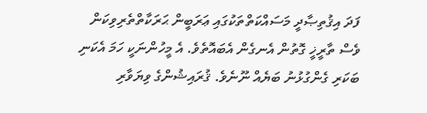ފަދަ އިޤުތިޞާދީ މަސައްކަތްތަކުގައި ޢަރަބީން ޙަރަކާތްތެރިވިކަން ވެސް ތާރީޚީ ގޮތުން އެނގެން އެބައޮތެވެ. އެ މީހުންނަކީ ހަމަ އެކަނި ބަކަރި ގެންގުޅުނު ބަޔެއް ނޫނެވެ. ޤުރައިޝުންގެ ވިޔަވާރި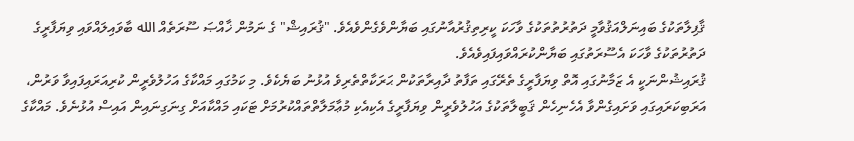ޤާފިލާތަކުގެ ބައިނަލްއަޤުވާމީ ދަތުރުތުތަކުގެ ވާހަކަ ކީރިތިޤުރުއާނުގައި ބަޔާންވެގެންވެއެވެ. "ޤުރައިޝް" ގެ ނަމުން ޚާއްޞަ ސޫރަތެއް الله ބާވައިލައްވައި ވިޔަފާރީގެ ދަތުރުތަކުގެ ވާހަކަ އެސޫރަތުގައި ބަޔާންކުރައްވައިފައިވެއެވެ.
ޤުރައިޝުންނަކީ އެ ޒަމާނުގައި އޮތް ވިޔަފާރީގެ ތެރޭގައި ތަފާތު ދާއިރާތަކުން ޙަރަކާތްތެރިވެ އުޅުނު ބަޔެކެވެ. މި ކަމުގައި މައްކާގެ އަހުލުވެރީން ކުރިއަރައިފައިވާ ވަރުން، އަރަބިކަރައިގައި ވަށައިގެންވާ އެހެނިހެން ޤަބީލާތަކުގެ އަހުލުވެރީން ވިޔަފާރީގެ އެކިއެކި މުޢާމަލާތްތައްކުރުމަށް ޓަކައި މައްކާއަށް ގިނަގިނައިން އައިސް އުޅުނެވެ. މައްކާގެ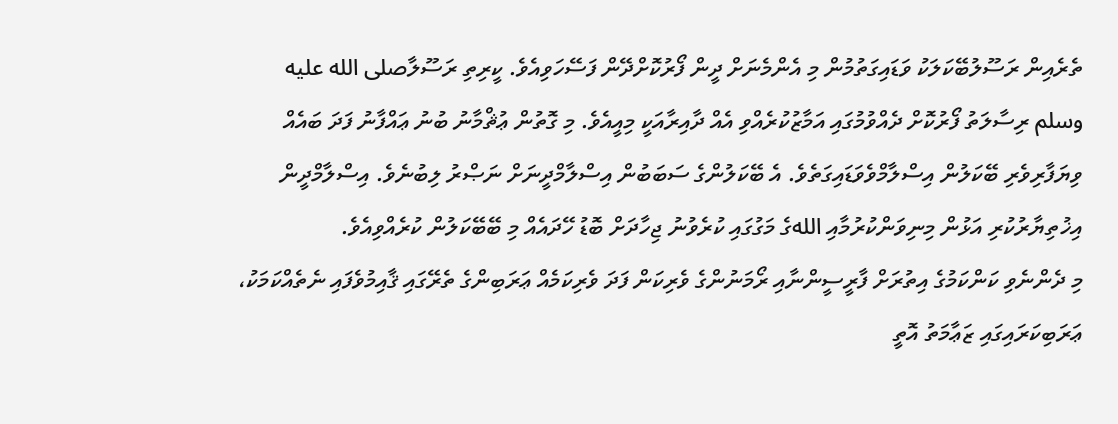ތެރެއިން ރަސޫލުބޭކަލަކު ވަޑައިގަތުމުން މި އެންމެނަށް ދީން ފޯރުކޮށްދޭން ފަސޭހަވިއެވެ. ކީރިތި ރަސޫލާصلى الله عليه وسلم ރިސާލަތު ފޯރުކޮށް ދެއްވުމުގައި އަމާޒުކުރެއްވި އެއް ދާއިރާއަކީ މިއީއެވެ. މި ގޮތުން ޢުޘްމާނު ބުނު ޢައްފާނު ފަދަ ބައެއް ވިޔަފާރިވެރި ބޭކަލުން އިސްލާމްވެވަޑައިގަތެވެ. އެ ބޭކަލުންގެ ސަބަބުން އިސްލާމްދީނަށް ނަޞްރު ލިބުނެވެ. އިސްލާމްދީން އިޚުތިޔާރުކުރި އަޅުން މިނިވަންކުރުމާއި اللهގެ މަގުގައި ކުރެވުނު ޖިހާދަށް ބޮޑު ހޭދައެއް މި ބޭބޭކަލުން ކުރެއްވިއެވެ.
މި ދެންނެވި ކަންކަމުގެ އިތުރަށް ފާރީސީންނާއި ރޯމަނުންގެ ވެރިކަން ފަދަ ވެރިކަމެއް ޢަރަބިންގެ ތެރޭގައި ޤާއިމުވެފައި ނެތެއްކަމަކު، ޢަރަބިކަރައިގައި ޒަޢާމަތު އޮތީ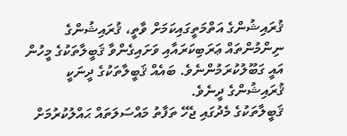ޤުރައިޝުންގެ އަތްމަތީގައިކަމަށް ވާތީ، ޤުރައިޝުންގެ ނިންމުންތައް ޢަރަބިކަރައާއި ވަށައިގެންވާ ޤަބީލާތަކުގެ މީހުން އައީ ގަބޫލުކުރަމުންނެވެ. ބައެއް ޤަބީލާތަކުގެ ދީނަކީ ޤުރައިޝުންގެ ދީނެވެ.
ޤަބީލާތަކުގެ މެދުގައި ޖެހޭ ތަފާތު މައްސަލަތައް ޙައްލުކުރުމަށް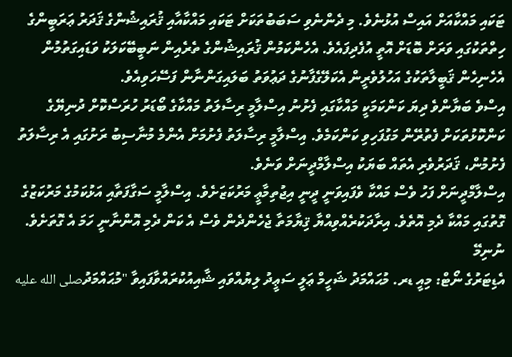ޓަކައި މައްކާއަށް އައިސް އުޅުނެވެ. މި ދެންނެވި ސަބަބުތަކަށް ޓަކައި މައްކާއާއި ޤުރައިޝުންގެ ޤަދަރު ޢަރަބީންގެ ހިތްތަކުގައި ވަރަށް ބޮޑަށް އޮތީ އުފެދިފައެވެ. އެހެންކަމުން ޤުރައިޝުންގެ ތެރެއިން ނަބީބޭކަލަކު ވަޑައިގަތުމުން އެހެނިހެން ޤަބީލާތަކުގެ އަހުލުވެރީން އެކަލޭގެފާނުގެ ދަޢުވަތު ބަލައިގަންނާން ފަސޭހަވިއެވެ.
އިސްވެ ބަޔާންވެ ދިޔަ ކަންކަމަކީ މައްކާގައި ފެށުނު އިސްލާމީ ރިސާލަތު މައްކާގެ ބޯޑަރު ހުރަސްކޮށް ދުނިޔޭގެ ކަންކޮޅުތަކަށް ފެތުރޭން މަގުފަހިވި ކަންކަމެވެ. އިސްލާމީ ރިސާލަތު ފެށުމަށް އެންމެ މުނާސިބު ރަށުގައި އެ ރިސާލަތު ފެށުމުން، ޤަދަރުވެރި އެތައް ބަޔަކު އިސްލާމްދީނަށް ވަނެވެ.
އިސްލާމްދީނަށް ފަހު ވެސް މައްކާ ވެފައިވަނީ ދީނީ އިޖުތިމާޢީ މަރުކަޒަށެވެ. އިސްލާމީ ސަގާފަތާއި އަޅުކަމުގެ މަރުކަޒުގެ ގޮތުގައި މައްކާ ދެމި އޮތެވެ. އިރާދަކުރެއްވިއްޔާ ޤިޔާމަތާ ޖެހެންދެން ވެސް އެ ކަން ދެމި އޮންނާނީ ހަމަ އެ ގޮތަށެވެ.
ނުނިމޭ
އެޑިޓަރުގެ ނޯޓް: މިއީ ޑރ. މުޙައްމަދު ޝަހީމް ޢަލީ ސަޢީދު ލިޔުއްވައި ޝާއިއުކުރައްވާފައިވާ "މުޙައްމަދުصلى الله عليه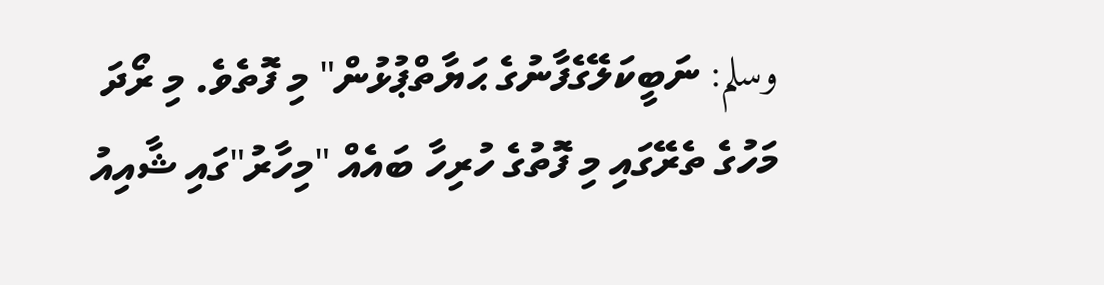وسلم: ނަބީކަލޭގެފާނުގެ ޙަޔާތްޕުޅުން" މި ފޮތެވެ. މި ރޯދަ މަހުގެ ތެރޭގައި މި ފޮތުގެ ހުރިހާ ބައެއް "މިހާރު"ގައި ޝާއިއު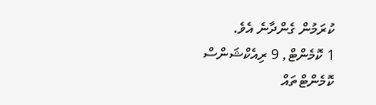ކުރަމުން ގެންދާނެ އެވެ.
1 ކޮމެންޓް, 9 ރިއެކްޝަންސް
ކޮމެންޓްތައް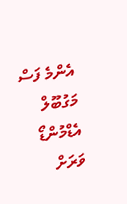އެންމެ ފަސް މަގުބޫލް
އެޑްމުންޑޯ
ވަރަށް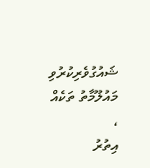ޝައުގުވެރިކުރުވި މައުލޫމާތު ތަކެއް ،
އިތުރު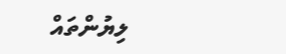ލިޔުންތައް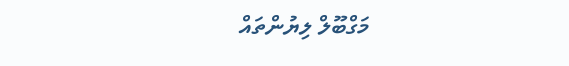މަގްބޫލް ލިޔުންތައް